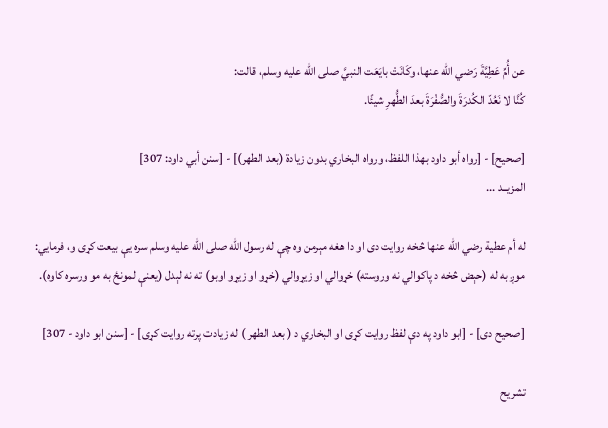عن أُمِّ عَطِيَّةَ رَضي الله عنها، وكَانَتْ بايَعَت النبيَّ صلى الله عليه وسلم، قالت:
كُنَّا لا نَعُدّ الكُدرَةَ والصُّفْرَةَ بعدَ الطُّهرِ شيئًا.

[صحيح] - [رواه أبو داود بهذا اللفظ، ورواه البخاري بدون زيادة (بعد الطهر)] - [سنن أبي داود: 307]
المزيــد ...

له أم عطیة رضي الله عنها څخه روایت دی او دا هغه مېرمن وه چې له رسول الله صلی الله علیه وسلم سره یې بیعت کړی و، فرمایي:
موږ به له (حېض څخه د پاکوالي نه وروسته) خړوالي او زیړوالي (خړو او زیړو اوبو) ته نه لېدل (یعنې لمونځ به مو ورسره کاوه).

[صحيح دی] - [ابو داود په دې لفظ روایت کړی او البخاري د ( بعد الطهر ) له زیادت پرته روایت کړی] - [سنن ابو داود - 307]

تشریح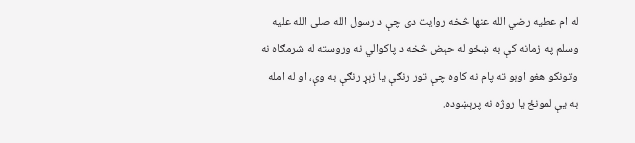له ام عطیه رضي الله عنها څخه روایت دی چې د رسول الله صلی الله علیه وسلم په زمانه کې به ښځو له حېض څخه د پاکوالي نه وروسته له شرمګاه نه وتونکو هغو اوبو ته پام نه کاوه چې تور رنګې یا زېړ رنګې به وې، او له امله به یې لمونځ یا روژه نه پرېښوده.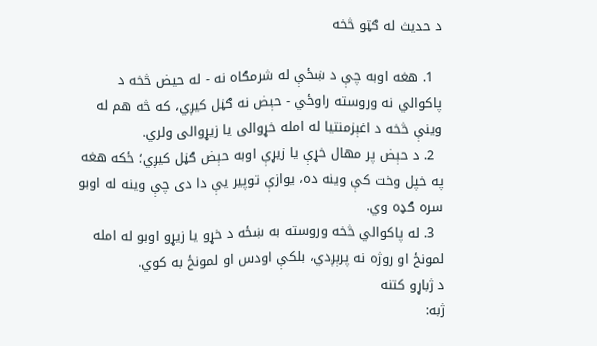د حديث له ګټو څخه

  1. هغه اوبه چې د ښځې له شرمګاه نه - له حیض څخه د پاکوالي نه وروسته راوځي - حېض نه ګڼل کیږي، که څه هم له وینې څخه د اغېزمنتیا له امله خړوالی یا زیړوالی ولري.
  2. د حېض پر مهال خړې یا زیړې اوبه حېض ګڼل کیږي؛ ځکه هغه په خپل وخت کې وینه ده، یوازې توپير یې دا دی چې وینه له اوبو سره ګډه وي.
  3. له پاکوالي څخه وروسته به ښځه د خړو یا زیړو اوبو له امله لمونځ او روژه نه پرېږدي، بلکې اودس او لمونځ به کوي.
د ژباړو کتنه
ژبه: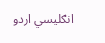انګلیسي اردو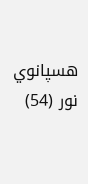هسپانوي نور (54)